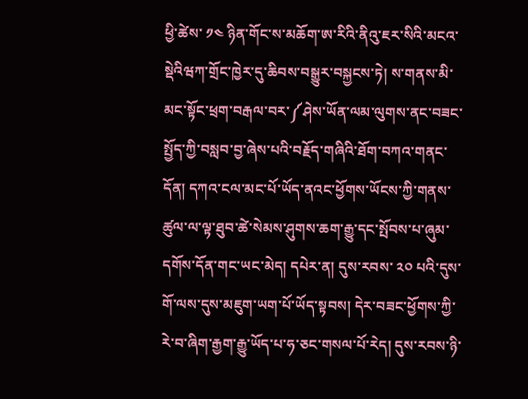ཕྱི་ཚེས་ ༡༤ ཉིན་གོང་ས་མཆོག་ཨ་རིའི་ནིའུ་ཇར་སིའི་མངའ་སྡེའིཝཀ་གྲོང་ཁྱེར་དུ་ཆིབས་བསྒྱུར་བསྐྱངས་ཏེ། ས་གནས་མི་མང་སྟོང་ཕྲག་བརྒལ་བར་༼ཤེས་ཡོན་ལམ་ལུགས་ནང་བཟང་སྤྱོད་ཀྱི་བསླབ་བྱ་ཞེས་པའི་བརྗོད་གཞིའི་ཐོག་བཀའ་གནང་དོན། དཀའ་ངལ་མང་པོ་ཡོད་ནའང་ཕྱོགས་ཡོངས་ཀྱི་གནས་ཚུལ་ལ་ལྟ་ཐུབ་ཚེ་སེམས་ཤུགས་ཆག་རྒྱུ་དང་སྤོབས་པ་ཞུམ་དགོས་དོན་གང་ཡང་མེད། དཔེར་ན། དུས་རབས་ ༢༠ པའི་དུས་གོ་ལས་དུས་མཇུག་ཡག་པོ་ཡོད་སྟབས། དེར་བཟང་ཕྱོགས་ཀྱི་རེ་བ་ཞིག་རྒྱག་རྒྱུ་ཡོད་པ་ཧ་ཅང་གསལ་པོ་རེད། དུས་རབས་ཉི་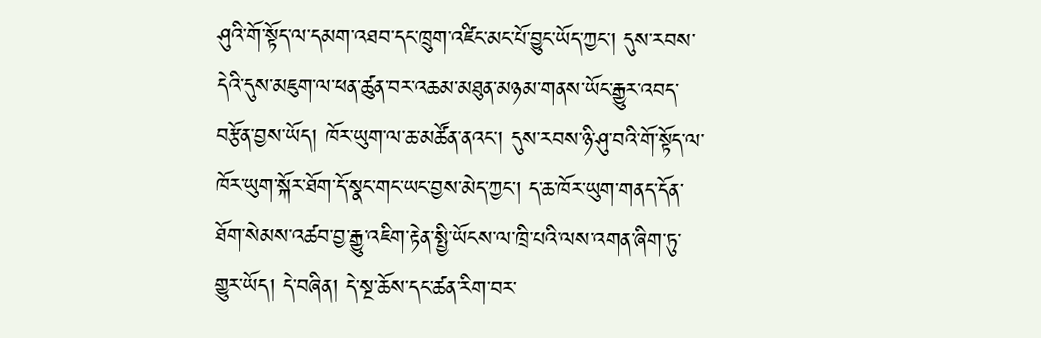ཤུའི་གོ་སྟོད་ལ་དམག་འཐབ་དང་ཁྲུག་འཛིང་མང་པོ་བྱུང་ཡོད་ཀྱང་། དུས་རབས་དེའི་དུས་མཇུག་ལ་ཕན་ཚུན་བར་འཆམ་མཐུན་མཉམ་གནས་ཡོང་རྒྱུར་འབད་བརྩོན་བྱས་ཡོད། ཁོར་ཡུག་ལ་ཆ་མཚོན་ནའང་། དུས་རབས་ཉི་ཤུ་བའི་གོ་སྟོད་ལ་ཁོར་ཡུག་སྐོར་ཐོག་དོ་སྣང་གང་ཡང་བྱས་མེད་ཀྱང་། ད་ཆ་ཁོར་ཡུག་གནད་དོན་ཐོག་སེམས་འཚབ་བྱ་རྒྱུ་འཇིག་རྟེན་སྤྱི་ཡོངས་ལ་ཁྲི་པའི་ལས་འགན་ཞིག་ཏུ་གྱུར་ཡོད། དེ་བཞིན། དེ་སྔ་ཆོས་དང་ཚན་རིག་བར་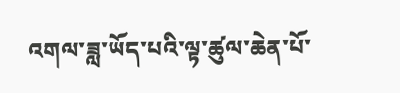འགལ་ཟླ་ཡོད་པའི་ལྟ་ཚུལ་ཆེན་པོ་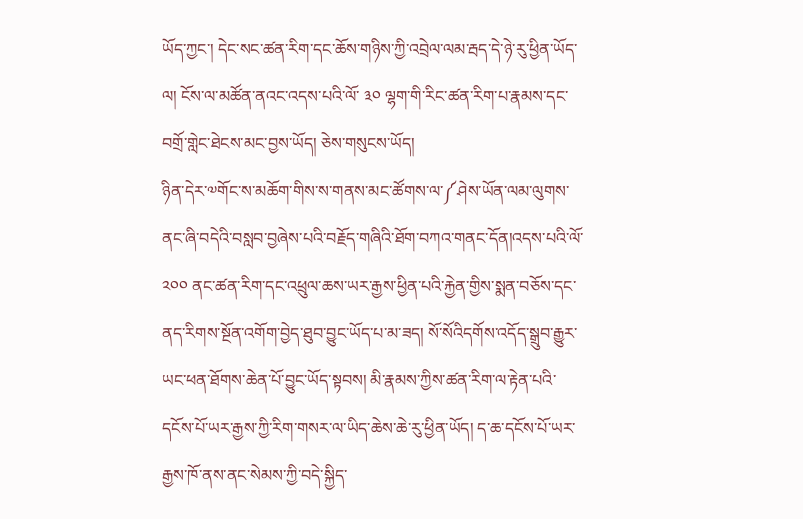ཡོད་ཀྱང་། དེང་སང་ཚན་རིག་དང་ཆོས་གཉིས་ཀྱི་འབྲེལ་ལམ་རྦད་དེ་ཉེ་རུ་ཕྱིན་ཡོད་ལ། ངོས་ལ་མཚོན་ནའང་འདས་པའི་ལོ་ ༣༠ ལྷག་གི་རིང་ཚན་རིག་པ་རྣམས་དང་བགྲོ་གླེང་ཐེངས་མང་བྱས་ཡོད། ཅེས་གསུངས་ཡོད།
ཉིན་དེར་༧གོང་ས་མཆོག་གིས་ས་གནས་མང་ཚོགས་ལ་༼ཤེས་ཡོན་ལམ་ལུགས་ནང་ཞི་བདེའི་བསླབ་བྱཞེས་པའི་བརྗོད་གཞིའི་ཐོག་བཀའ་གནང་དོན།འདས་པའི་ལོ་ ༢༠༠ ནང་ཚན་རིག་དང་འཕྲུལ་ཆས་ཡར་རྒྱས་ཕྱིན་པའི་རྐྱེན་གྱིས་སྨན་བཅོས་དང་ནད་རིགས་སྔོན་འགོག་བྱེད་ཐུབ་བྱུང་ཡོད་པ་མ་ཟད། སོ་སོའིདགོས་འདོད་སྒྲུབ་རྒྱུར་ཡང་ཕན་ཐོགས་ཆེན་པོ་བྱུང་ཡོད་སྟབས། མི་རྣམས་ཀྱིས་ཚན་རིག་ལ་རྟེན་པའི་དངོས་པོ་ཡར་རྒྱས་ཀྱི་རིག་གསར་ལ་ཡིད་ཆེས་ཆེ་རུ་ཕྱིན་ཡོད། ད་ཆ་དངོས་པོ་ཡར་རྒྱས་ཁོ་ནས་ནང་སེམས་ཀྱི་བདེ་སྐྱིད་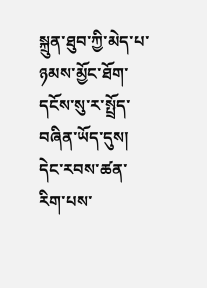སྐྲུན་ཐུབ་ཀྱི་མེད་པ་ཉམས་མྱོང་ཐོག་དངོས་སུ་ར་སྤྲོད་བཞིན་ཡོད་དུས། དེང་རབས་ཚན་རིག་པས་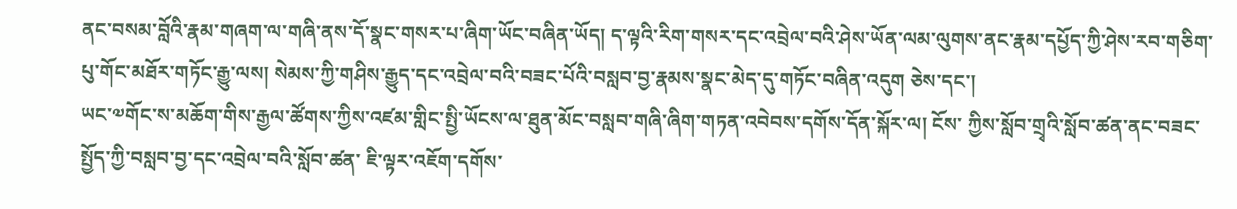ནང་བསམ་བློའི་རྣམ་གཞག་ལ་གཞི་ནས་དོ་སྣང་གསར་པ་ཞིག་ཡོང་བཞིན་ཡོད། ད་ལྟའི་རིག་གསར་དང་འབྲེལ་བའི་ཤེས་ཡོན་ལམ་ལུགས་ནང་རྣམ་དཔྱོད་ཀྱི་ཤེས་རབ་གཅིག་པུ་གོང་མཐོར་གཏོང་རྒྱུ་ལས། སེམས་ཀྱི་གཤིས་རྒྱུད་དང་འབྲེལ་བའི་བཟང་པོའི་བསླབ་བྱ་རྣམས་སྣང་མེད་དུ་གཏོང་བཞིན་འདུག ཅེས་དང་།
ཡང་༧གོང་ས་མཆོག་གིས་རྒྱལ་ཚོགས་ཀྱིས་འཛམ་གླིང་སྤྱི་ཡོངས་ལ་ཐུན་མོང་བསླབ་གཞི་ཞིག་གཏན་འབེབས་དགོས་དོན་སྐོར་ལ། ངོས་ ཀྱིས་སློབ་གྲྭའི་སློབ་ཚན་ནང་བཟང་སྤྱོད་ཀྱི་བསླབ་བྱ་དང་འབྲེལ་བའི་སློབ་ཚན་ ཇི་ལྟར་འཇོག་དགོས་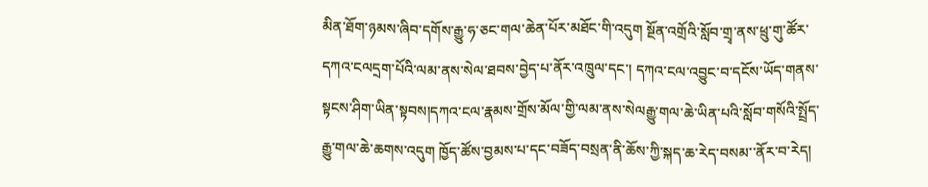མིན་ཐོག་ཉམས་ཞིབ་དགོས་རྒྱུ་ཧ་ཅང་གལ་ཆེན་པོར་མཐོང་གི་འདུག སྔོན་འགྲོའི་སློབ་གྲྭ་ནས་ཕྲུ་གུ་ཚོར་དཀའ་ངལདྲག་པོའི་ལམ་ནས་སེལ་ཐབས་བྱེད་པ་ནོར་འཁྲུལ་དང་། དཀའ་ངལ་འབྱུང་བ་དངོས་ཡོད་གནས་སྟངས་ཤིག་ཡིན་སྟབས།དཀའ་ངལ་རྣམས་གྲོས་མོལ་གྱི་ལམ་ནས་སེལརྒྱུ་གལ་ཆེ་ཡིན་པའི་སློབ་གསོའི་སྤྲོད་རྒྱུ་གལ་ཆེ་ཆགས་འདུག ཁྱོད་ཚོས་བྱམས་པ་དང་བཟོད་བསྲན་ནི་ཆོས་ཀྱི་སྐད་ཆ་རེད་བསམ་་ནོར་བ་རེད།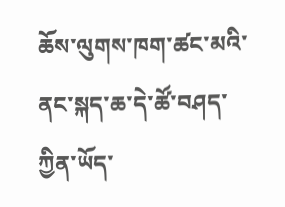ཆོས་ལུགས་ཁག་ཚང་མའི་ནང་སྐད་ཆ་དེ་ཚོ་བཤད་ཀྱིན་ཡོད་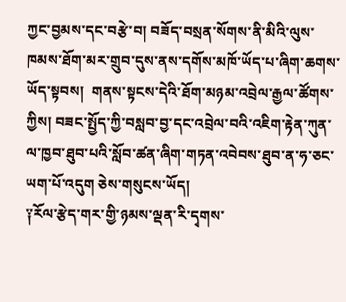ཀྱང་བྱམས་དང་བརྩེ་བ། བཟོད་བསྲན་སོགས་ནི་མིའི་ལུས་ཁམས་ཐོག་མར་གྲུབ་དུས་ནས་དགོས་མཁོ་ཡོད་པ་ཞིག་ཆགས་ཡོད་སྟབས།  གནས་སྟངས་དེའི་ཐོག་མཉམ་འབྲེལ་རྒྱལ་ཚོགས་ཀྱིས། བཟང་སྤྱོད་ཀྱི་བསླབ་བྱ་དང་འབྲེལ་བའི་འཇིག་རྟེན་ཀུན་ལ་ཁྱབ་ཐུབ་པའི་སློབ་ཚན་ཞིག་གཏན་འབེབས་ཐུབ་ན་ཧ་ཅང་ཡག་པོ་འདུག ཅེས་གསུངས་ཡོད།
༑རོལ་རྩེད་གར་གྱི་ཉམས་ལྡན་རི་དྭགས་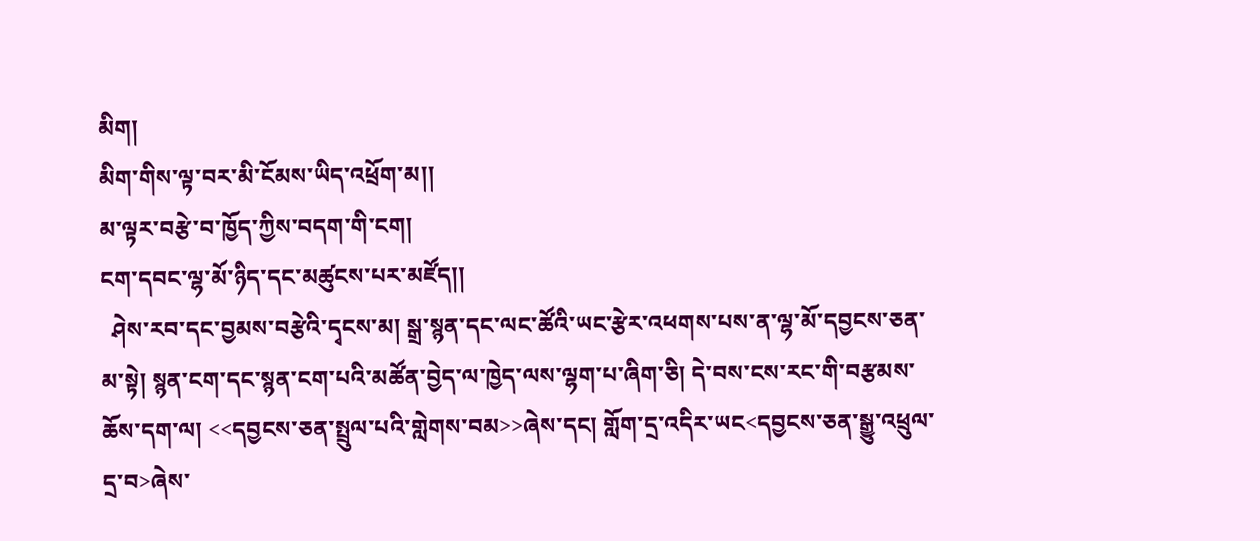མིག།
མིག་གིས་ལྟ་བར་མི་ངོམས་ཡིད་འཕྲོག་མ།།
མ་ལྟར་བརྩེ་བ་ཁྱོད་ཀྱིས་བདག་གི་ངག།
ངག་དབང་ལྷ་མོ་ཉིད་དང་མཚུངས་པར་མཛོད།།
  ཤེས་རབ་དང་བྱམས་བརྩེའི་དྭངས་མ། སྒྲ་སྙན་དང་ལང་ཚོའི་ཡང་རྩེར་འཕགས་པས་ན་ལྷ་མོ་དབྱངས་ཅན་མ་སྟེ། སྙན་ངག་དང་སྙན་ངག་པའི་མཚོན་བྱེད་ལ་ཁྱེད་ལས་ལྷག་པ་ཞིག་ཅི། དེ་བས་ངས་རང་གི་བརྩམས་ཆོས་དག་ལ། <<དབྱངས་ཅན་སྤྲུལ་པའི་གླེགས་བམ>>ཞེས་དང། གློག་དྲ་འདིར་ཡང<དབྱངས་ཅན་སྒྱུ་འཕྲུལ་དྲ་བ>ཞེས་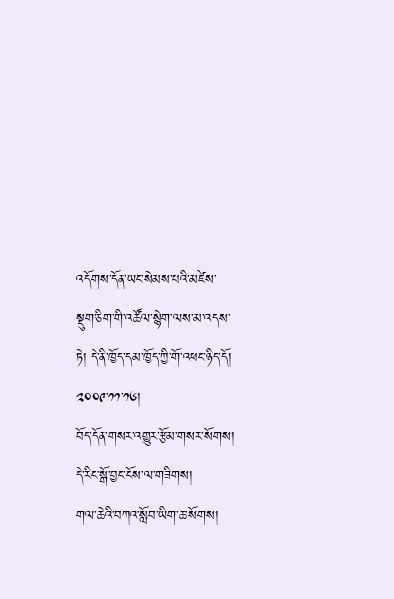འདོགས་དོན་ཡང་སེམས་པའི་མཛེས་སྡུག་ཅིག་གི་འཚོལ་སྙེག་ལས་མ་འདས་ཏེ། དེ་ནི་ཁྱོད་དམ་ཁྱོད་ཀྱི་གོ་འཕང་ཉིད་དོ།
༢༠༠༩་༡༡་༡༦།
བོད་དོན་གསར་འགྱུར་རྩོམ་གསར་སོགས།
དེ་རིང་སྒོ་བྱང་ངོས་ལ་གཟིགས།
གལ་ཆེའི་བཀའ་སློབ་ཡིག་ཆ་སོགས།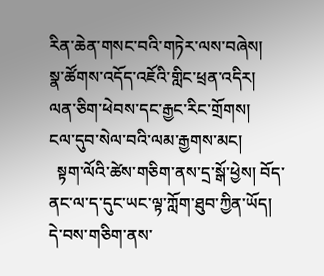རིན་ཆེན་གསང་བའི་གཏེར་ལས་བཞེས།
སྣ་ཚོགས་འདོད་འཇོའི་གླིང་ཕྲན་འདིར།
ལན་ཅིག་ཕེབས་དང་རྒྱང་རིང་གྲོགས།
ངལ་དུབ་སེལ་བའི་ལམ་རྒྱགས་མང།
  སྟག་ལོའི་ཚེས་གཅིག་ནས་དྲ་སྒོ་ཕྱེས། བོད་ནང་ལ་ད་དུང་ཡང་ལྟ་ཀློག་ཐུབ་ཀྱིན་ཡོད། དེ་བས་གཅིག་ནས་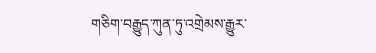གཅིག་བརྒྱུད་ཀུན་ཏུ་འགྲེམས་རྒྱུར་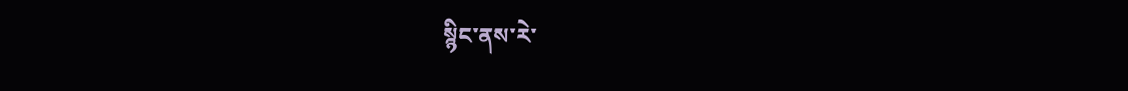སྙིང་ནས་རེ་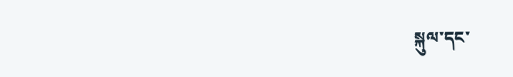སྐུལ་དང་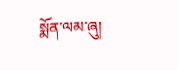སྨོན་ལམ་ཞུ།